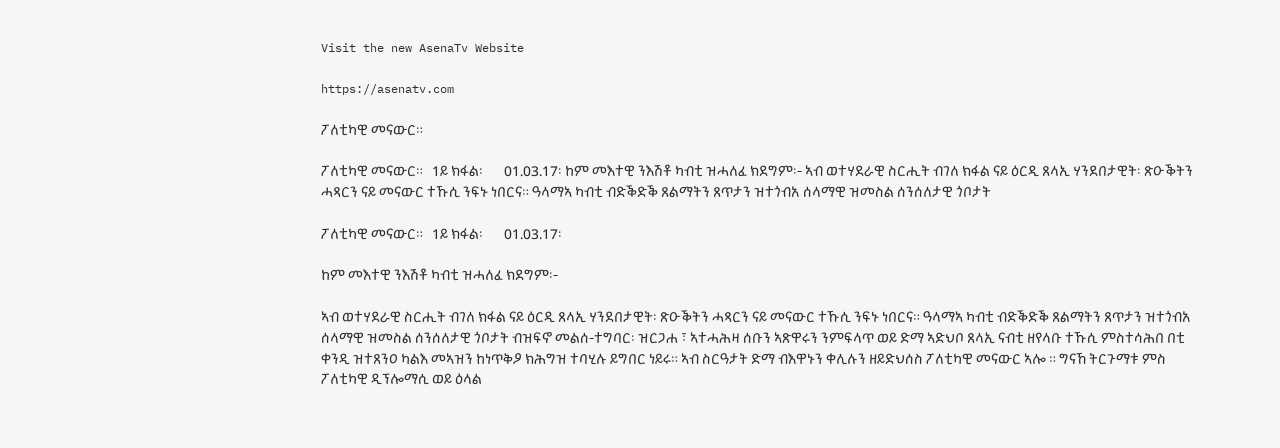Visit the new AsenaTv Website

https://asenatv.com

ፖለቲካዊ መናውር።

ፖለቲካዊ መናውር።   1ይ ክፋል፡       01.03.17፡ ከም መእተዊ ንእሽቶ ካብቲ ዝሓለፈ ክደግም፡- ኣብ ወተሃደራዊ ስርሒት ብገለ ክፋል ናይ ዕርዲ ጸላኢ ሃንደበታዊት፡ ጽዑቕትን ሓጻርን ናይ መናውር ተኹሲ ንፍኑ ነበርና። ዓላማኣ ካብቲ ብድቕድቕ ጸልማትን ጸጥታን ዝተጎብአ ሰላማዊ ዝመስል ሰንሰለታዊ ጎቦታት

ፖለቲካዊ መናውር።   1ይ ክፋል፡       01.03.17፡

ከም መእተዊ ንእሽቶ ካብቲ ዝሓለፈ ክደግም፡-

ኣብ ወተሃደራዊ ስርሒት ብገለ ክፋል ናይ ዕርዲ ጸላኢ ሃንደበታዊት፡ ጽዑቕትን ሓጻርን ናይ መናውር ተኹሲ ንፍኑ ነበርና። ዓላማኣ ካብቲ ብድቕድቕ ጸልማትን ጸጥታን ዝተጎብአ ሰላማዊ ዝመስል ሰንሰለታዊ ጎቦታት ብዝፍኖ መልሰ-ተግባር፡ ዝርጋሐ ፣ ኣተሓሕዛ ሰቡን ኣጽዋሩን ንምፍላጥ ወይ ድማ ኣድህቦ ጸላኢ ናብቲ ዘየላቡ ተኹሲ ምስተሳሕበ በቲ ቀንዲ ዝተጸንዐ ካልእ መኣዝን ከነጥቅዖ ክሕግዝ ተባሂሉ ይግበር ነይሩ። ኣብ ስርዓታት ድማ ብእዋኑን ቀሊሉን ዘይድህሰስ ፖለቲካዊ መናውር ኣሎ ። ግናኸ ትርጉማቱ ምስ ፖለቲካዊ ዲፕሎማሲ ወይ ዕላል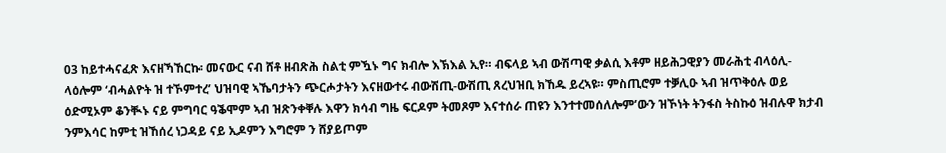03 ከይተሓናፈጽ እናዘኻኸርኩ፡ መናውር ናብ ሸቶ ዘብጽሕ ስልቲ ምዃኑ ግና ክብሎ እኽእል ኢየ። ብፍላይ ኣብ ውሽጣዊ ቃልሲ እቶም ዘይሕጋዊያን መራሕቲ ብላዕሊ-ላዕሎም ‘ብሓልዮት ዝ ተኾምተረ’ ህዝባዊ ኣኼባታትን ጭርሖታትን እናዘውተሩ ብውሽጢ-ውሽጢ ጸረህዝቢ ክኸዱ ይረኣዩ። ምስጢሮም ተቓሊዑ ኣብ ዝጥቅዕሉ ወይ ዕድሚኦም ቆንቚኑ ናይ ምግባር ዓቕሞም ኣብ ዝጽንቀቐሉ እዋን ክሳብ ግዜ ፍርዶም ትመጾም እናተሰራ ጠዩን እንተተመሰለሎም’ውን ዝኾነት ትንፋስ ትስኩዕ ዝብሉዋ ክታብ ንምእሳር ከምቲ ዝኸሰረ ነጋዳይ ናይ ኢዶምን እግሮም ን ሸያይጦም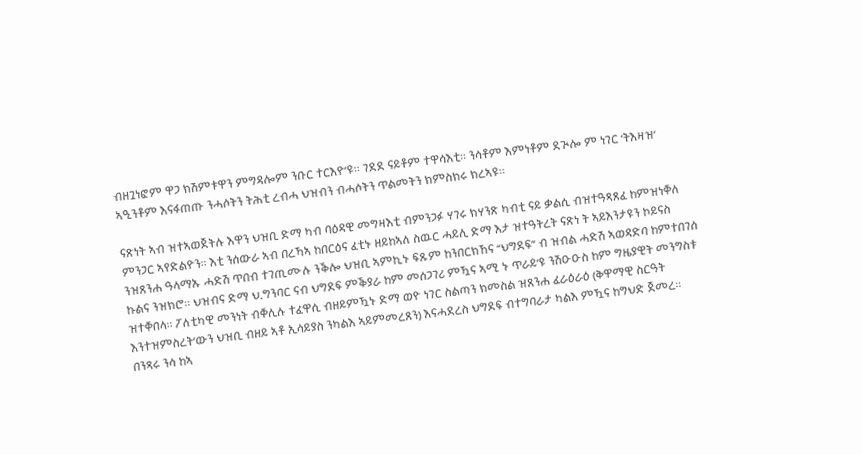ብዘጓነፎም ዋጋ ክሽምቱዋን ምግዳሎም ንቡር ተርእዮ’ዩ። ገደደ ናይቶም ተዋሳእቲ። ንሳቶም እምነቶም ደጒሎ ም ነገር ‘ትእዛዝ’ ኣዒንቶም እናፋጠጡ ንሓሶትን ትሕቲ ረብሓ ህዝብን ብሓሶትን ጥልመትን ክምስክሩ ክረኣዩ።

ናጽነት ኣብ ዝተኣወጀትሉ እዋን ህዝቢ ድማ ካብ ባዕዳዊ መግዛእቲ ብምንጋፉ ሃገሩ ክሃንጽ ካብቲ ናይ ቃልሲ ብዝተዓጻጸፈ ከምዝነቐለ ምንጋር ኣየድልዮን። እቲ ንሰውራ ኣብ በረኻኣ ከበርዕና ፈቲኑ ዘይከኣለ ስዉር ሓይሊ ድማ እታ ዝተዓትረት ናጽነ ት ኣይእንታዩን ኮይናስ ንዝጸንሐ ዓላማኡ ሓድሽ ጥበብ ተገጢሙሉ ንቕሎ ህዝቢ ኣምኪኑ ፍጹም ከንበርክኸና “ህግደፍ” ብ ዝብል ሓድሽ ኣወዳድባ ከምተበገሰ ኩልና ንዝክሮ። ህዝብና ድማ ህ.ግንባር ናብ ህግደፍ ምቕያራ ከም መሰጋገሪ ምዃና ኣሚ ኑ ጥራይ’ዩ ንሽዑዑስ ከም ግዜያዊት መንግስቱ ዝተቐበላ። ፖለቲካዊ መንነት ብቐሊሉ ተፈዋሲ ብዘይምዃኑ ድማ ወዮ ነገር ስልጣን ክመስል ዝጸንሐ ፈራዕራዕ (ቅዋማዊ ስርዓት እንተዝምስረት’ውን ህዝቢ ብዘይ ኣቶ ኢሳይያስ ንካልእ ኣይምመረጸን) እናሓደረስ ህግደፍ ብተግባራታ ካልእ ምዃና ከግህድ ጀመረ። በንጻሩ ንሳ ከኣ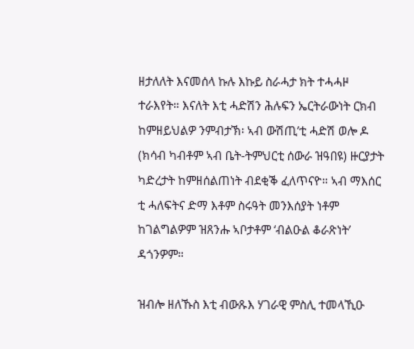ዘታለለት እናመሰላ ኩሉ እኩይ ስራሓታ ክት ተሓሓዞ ተራእየት። እናለት እቲ ሓድሽን ሕሉፍን ኤርትራውነት ርክብ ከምዘይህልዎ ንምብታኽ፡ ኣብ ውሽጢ’ቲ ሓድሽ ወሎ ዶ (ክሳብ ካብቶም ኣብ ቤት-ትምህርቲ ሰውራ ዝዓበዩ) ዙርያታት ካድረታት ከምዘሰልጠነት ብደቂቕ ፈለጥናዮ። ኣብ ማእሰር ቲ ሓለፍትና ድማ እቶም ስሩዓት መንእሰያት ነቶም ከገልግልዎም ዝጸንሑ ኣቦታቶም ‘ብልዑል ቆራጽነት’ ዳጎንዎም።

ዝብሎ ዘለኹስ እቲ ብውጹእ ሃገራዊ ምስሊ ተመላኺዑ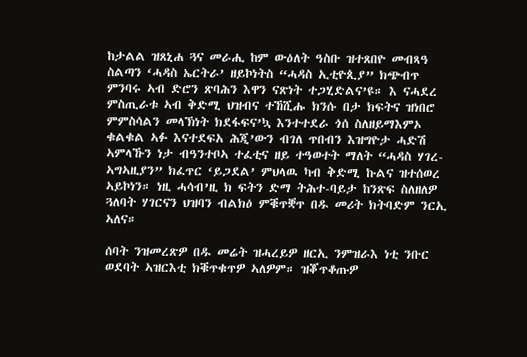ከታልል ዝጸኒሐ ጓና መራሒ ከም ውዕለት ዓስቡ ዝተጸበዮ መብጻዓ ስልጣን ‘ሓዳስ ኤርትራ’ ዘይኮነትስ “ሓዳስ ኢቲዮጲያ” ክጭብጥ ምንባሩ ኣብ ድሮን ጽባሕን እዋን ናጽነት ተጋሂድልና’ዩ። እ ናሓደረ ምስጢራቱ ኣብ ቅድሚ ህዝብና ተኸሺሑ ክንሱ በታ ክፍትና ዝነበሮ ምምስሳልን መላኽነት ክደፋፍና’ኳ እንተተደራ ጎሰ ስለዘይማእምኦ ቁልቁል ኣፉ እናተደፍአ ሕጂ’ውን ብገለ ጥበብን እዝግዮታ ሓድሽ ኣምላኹን ነታ ብዓንተቦኣ ተፈቲና ዘይ ተዓወተት ማለት “ሓዳስ ሃገረ-ኣግኣዚያን” ክፈጥር ‘ይጋደል’ ምህላዉ ካብ ቅድሚ ኩልና ዝተሰወረ ኣይኮነን። ነዚ ሓሳብ’ዚ ክ ፍትን ድማ ትሕተ-ባይታ ከንጽፍ ስለዘለዎ ጓለባት ሃገርናን ህዝባን ብልክዕ ምቑጥቛጥ በዱ መሪት ክትባድም ንርኢ ኣለና።

ሰባት ንዝመረጽዎ በዱ መሬት ዝሓረይዎ ዘርኢ ንምዝራእ ነቲ ንቡር ወደባት ኣዝርእቲ ክቑጥቁጥዎ ኣለዎም። ዝቖጥቆጡዎ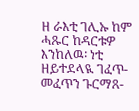ዘ ራእቲ ገሊኡ ከም ሓጹር ከዳርቱዎ እንከለዉ፡ ነቲ ዘይተደላዪ ገፈጥ-መፈጥን ጉርማጸ-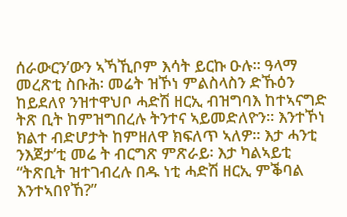ሰራውርን’ውን ኣኻኺቦም እሳት ይርኩ ዑሉ። ዓላማ መረጽቲ ስቡሕ፡ መሬት ዝኾነ ምልስላስን ድኹዕን ከይደለየ ንዝተዋህቦ ሓድሽ ዘርኢ ብዝግባእ ከተኣናግድ ትጽ ቢት ከምዝግበረሉ ትንተና ኣይመድለዮን። እንተኾነ ክልተ ብድሆታት ከምዘለዋ ክፍለጥ ኣለዎ። እታ ሓንቲ ንእጀታ’ቲ መሬ ት ብርግጽ ምጽራይ፡ እታ ካልኣይቲ “ትጽቢት ዝተገብረሉ በዱ ነቲ ሓድሽ ዘርኢ ምቕባል እንተኣበየኸ?”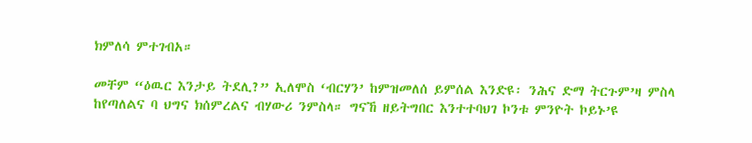ክምለሳ ምተገብአ።

መቸም “ዕዉር እንታይ ትደሊ?” ኢለሞስ ‘ብርሃን’ ከምዝመለሰ ይምሰል እንድዩ፡ ንሕና ድማ ትርጉም’ዛ ምስላ ከየጣለልና ባ ህግና ክሰምረልና ብሃውሪ ንምስላ። ግናኸ ዘይትግበር እንተተባህገ ኮንቱ ምንዮት ኮይኑ’ዩ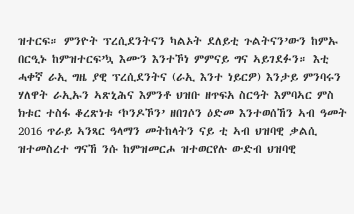ዝተርፍ። ምንዮት ፕረሲደንትናን ካልኦት ደለይቲ ጉልትናን’ውን ከምኡ በርዒኑ ከምዝተርፍ’ኳ እሙን እንተኾነ ምምናይ ግና ኣይገደፉን። እቲ ሓቀኛ ራኢ ግዜ ያዊ ፕረሲደንትና (ራኢ እንተ ነይርዎ) እንታይ ምንባሩን ሃለዋት ራኢኡን ኣጽኒሕና እምንቶ ህዝቡ ዘጥፍአ ስርዓት እምባኣር ምስ ክቱር ተስፋ ቆረጽነቱ ‘ኮንዶኾን’ ዘበገሶን ዕድመ እንተወሰኸን ኣብ ዓመት 2016 ጥራይ ኣንጻር ዓላማን መትከላትን ናይ ቲ ኣብ ህዝባዊ ቃልሲ ዝተመስረተ ግናኸ ንሱ ከምዝመርሖ ዝተወርየሉ ውድብ ህዝባዊ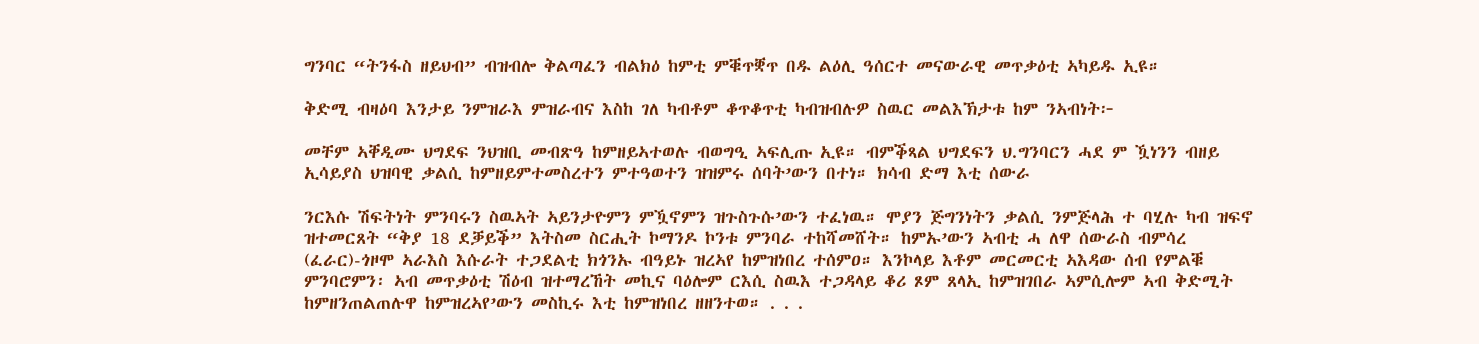ግንባር “ትንፋስ ዘይህብ” ብዝብሎ ቅልጣፈን ብልክዕ ከምቲ ምቑጥቛጥ በዱ ልዕሊ ዓሰርተ መናውራዊ መጥቃዕቲ ኣካይዱ ኢዩ።

ቅድሚ ብዛዕባ እንታይ ንምዝራእ ምዝራብና እስከ ገለ ካብቶም ቆጥቆጥቲ ካብዝብሉዎ ስዉር መልእኽታቱ ከም ንኣብነት፦

መቸም ኣቐዲሙ ህግደፍ ንህዝቢ መብጽዓ ከምዘይኣተወሉ ብወግዒ ኣፍሊጡ ኢዩ። ብምቕጻል ህግደፍን ህ.ግንባርን ሓደ ም ዃነንን ብዘይ ኢሳይያስ ህዝባዊ ቃልሲ ከምዘይምተመስረተን ምተዓወተን ዝዝምሩ ሰባት’ውን በተነ። ክሳብ ድማ እቲ ሰውራ

ንርእሱ ሽፍትነት ምንባሩን ስዉኣት ኣይንታዮምን ምዃኖምን ዝጉስጉሱ’ውን ተፈነዉ። ሞያን ጅግንነትን ቃልሲ ንምጅላሕ ተ ባሂሉ ካብ ዝፍኖ ዝተመርጸት “ቅያ 18 ደቓይቕ” እትስመ ስርሒት ኮማንዶ ኮንቱ ምንባራ ተከሻመሸት። ከምኡ’ውን ኣብቲ ሓ ለዋ ሰውራስ ብምሳረ (ፈራር)-ጎዞሞ ኣራእስ እሱራት ተጋደልቲ ክጎንኡ ብዓይኑ ዝረኣየ ከምዝነበረ ተሰምዐ። እንኮላይ እቶም መርመርቲ ኣእዳው ሰብ የምልቑ ምንባሮምን፡ ኣብ መጥቃዕቲ ሽዕብ ዝተማረኸት መኪና ባዕሎም ርእሲ ስዉእ ተጋዳላይ ቆሪ ጾም ጸላኢ ከምዝገበራ ኣምሲሎም ኣብ ቅድሚት ከምዘንጠልጠሉዋ ከምዝረኣየ’ውን መስኪሩ እቲ ከምዝነበረ ዘዘንተወ። . . .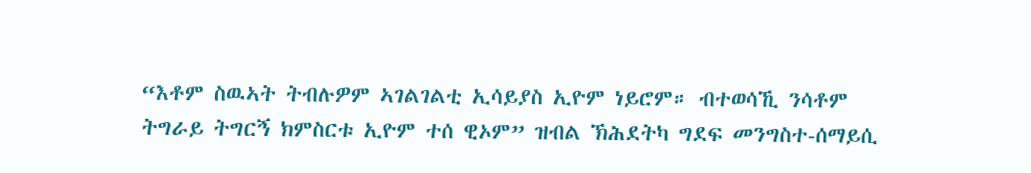“እቶም ስዉኣት ትብሉዎም ኣገልገልቲ ኢሳይያስ ኢዮም ነይሮም። ብተወሳኺ ንሳቶም ትግራይ ትግርኝ ክምስርቱ ኢዮም ተሰ ዊኦም” ዝብል ኽሕደትካ ግደፍ መንግስተ-ሰማይሲ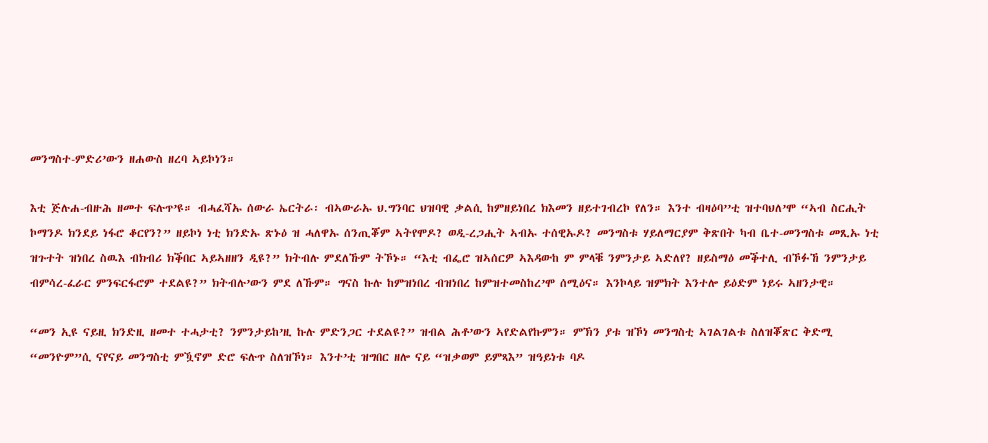መንግስተ-ምድሪ’ውን ዘሐውስ ዘረባ ኣይኮነን።

እቲ ጅሉሐ-ብዙሕ ዘመተ ፍሉጥ’ዩ። ብሓፈሻኡ ሰውራ ኤርትራ፡ ብኣውራኡ ህ.ግንባር ህዝባዊ ቃልሲ ከምዘይነበረ ክእመን ዘይተገብረኮ የለን። እንተ ብዛዕባ’’ቲ ዝተባህለ’ሞ “ኣብ ስርሒት ኮማንዶ ክንደይ ነፋሮ ቆርየን?” ዘይኮነ ነቲ ክንድኡ ጽኑዕ ዝ ሓለዋኡ ሰንጢቖም ኣትየሞዶ? ወዲ-ረጋሒት ኣብኡ ተሰዊኡዶ? መንግስቱ ሃይለማርያም ቅጽበት ካብ ቤተ-መንግስቱ መጺኡ ነቲ ዝጉተት ዝነበረ ስዉእ ብክብሪ ክቕበር ኣይኣዘዘን ዲዩ?” ክትብሉ ምደለኹም ትኾኑ። “እቲ ብፌሮ ዝኣሰርዎ ኣእዳውከ ም ምላቑ ንምንታይ ኣድለየ? ዘይስማዕ መቕተሊ ብኾፉኸ ንምንታይ ብምሳረ-ፈራር ምንፍርፋሮም ተደልዩ?” ክትብሉ’ውን ምደ ለኹም። ግናስ ኩሉ ከምዝነበረ ብዝነበረ ከምዝተመስከረ’ሞ ሰሚዕና። እንኮላይ ዝምክት እንተሎ ይዕድም ነይሩ ኣዘንታዊ።

“መን ኢዩ ናይዚ ክንድዚ ዘመተ ተሓታቲ? ንምንታይከ’ዚ ኩሉ ምድንጋር ተደልዩ?” ዝብል ሕቶ’ውን ኣየድልየኩምን። ምኽን ያቱ ዝኾነ መንግስቲ ኣገልገልቱ ስለዝቖጽር ቅድሚ “መንዮም”ሲ ናየናይ መንግስቲ ምዃኖም ድሮ ፍሉጥ ስለዝኾነ። እንተ’ቲ ዝግበር ዘሎ ናይ “ዝቃወም ይምጻእ” ዝዓይነቱ ባዶ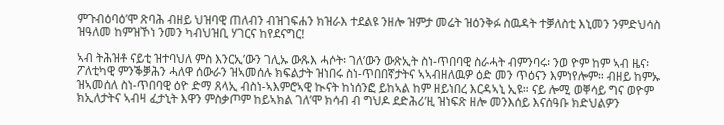ምጉብዕባዕ’ሞ ጽባሕ ብዘይ ህዝባዊ ጠለብን ብዝገፍሐን ክዝራእ ተደልዩ ንዘሎ ዝምታ መሬት ዝዕንቅፉ ስዉዳት ተቓለስቲ እኒመን ንምድህሳስ ዝዓለመ ከምዝኾነ ንመን ካብህዝቢ ሃገርና ከየደናግር!

ኣብ ትሕዝቶ ናይቲ ዝተባህለ ምስ እንርኢ’ውን ገሊኡ ውጹእ ሓሶት፡ ገለ’ውን ውጽኢት ስነ-ጥበባዊ ስራሓት ብምንባሩ፡ ንወ ዮም ከም ኣብ ዜና፡ ፖለቲካዊ ምንቕቓሕን ሓለዋ ሰውራን ዝኣመሰሉ ክፍልታት ዝነበሩ ስነ-ጥበበኛታትና ኣኣብዘለዉዎ ዕድ መን ጥዕናን እምነየሎም። ብዘይ ከምኡ ዝኣመሰለ ስነ-ጥበባዊ ዕዮ ድማ ጸላኢ ብስነ-ኣእምሮኣዊ ኲናት ከነሰንፎ ይከኣል ከም ዘይነበረ እርዳኣኒ ኢዩ። ናይ ሎሚ ወቐሳይ ግና ወዮም ክኢለታትና ኣብዛ ፈታኒት እዋን ምስቃጦም ከይኣክል ገለ’ሞ ክሳብ ብ ግህዶ ደድሕሪ’ዚ ዝነፍጽ ዘሎ መንእሰይ እናሰዓቡ ክድህልዎን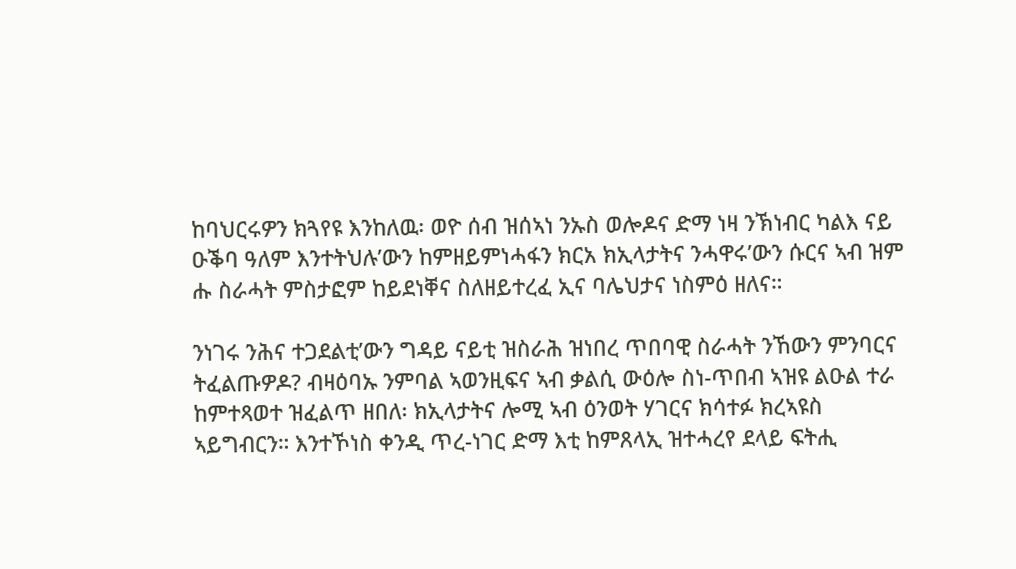ከባህርሩዎን ክጓየዩ እንከለዉ፡ ወዮ ሰብ ዝሰኣነ ንኡስ ወሎዶና ድማ ነዛ ንኽነብር ካልእ ናይ ዑቕባ ዓለም እንተትህሉ’ውን ከምዘይምነሓፋን ክርአ ክኢላታትና ንሓዋሩ’ውን ሱርና ኣብ ዝም ሑ ስራሓት ምስታፎም ከይደነቐና ስለዘይተረፈ ኢና ባሌህታና ነስምዕ ዘለና።

ንነገሩ ንሕና ተጋደልቲ’ውን ግዳይ ናይቲ ዝስራሕ ዝነበረ ጥበባዊ ስራሓት ንኸውን ምንባርና ትፈልጡዎዶ? ብዛዕባኡ ንምባል ኣወንዚፍና ኣብ ቃልሲ ውዕሎ ስነ-ጥበብ ኣዝዩ ልዑል ተራ ከምተጻወተ ዝፈልጥ ዘበለ፡ ክኢላታትና ሎሚ ኣብ ዕንወት ሃገርና ክሳተፉ ክረኣዩስ ኣይግብርን። እንተኾነስ ቀንዲ ጥረ-ነገር ድማ እቲ ከምጸላኢ ዝተሓረየ ደላይ ፍትሒ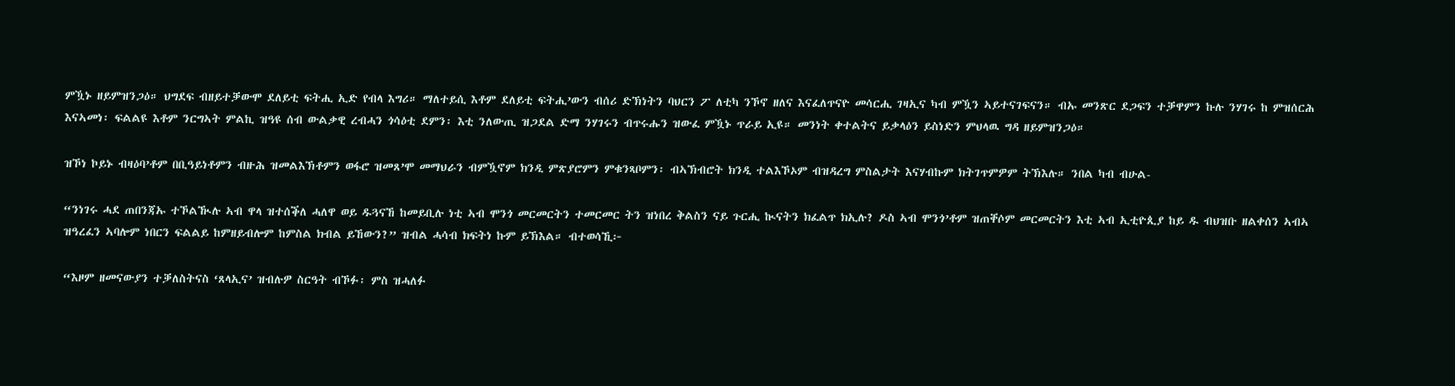ምዃኑ ዘይምዝንጋዕ። ህግደፍ ብዘይተቓውሞ ደለይቲ ፍትሒ ኢድ የብላ እግሪ። ማለተይሲ እቶም ደለይቲ ፍትሒ’ውን ብሰሪ ድኽነትን ባህርን ፖ ለቲካ ንኾኖ ዘለና እናፈለጥናዮ መሳርሒ ገዛኢና ካብ ምዃን ኣይተናገፍናን። ብኡ መንጽር ደጋፍን ተቓዋምን ኩሉ ንሃገሩ ከ ምዝሰርሕ እናኣመነ፡ ፍልልዩ እቶም ንርግኣት ምልኪ ዝዓዩ ሰብ ውልቃዊ ረብሓን ጎሳዕቲ ደምን፡ እቲ ንለውጢ ዝጋደል ድማ ንሃገሩን ብጥሩሑን ዝውፈ ምዃኑ ጥራይ ኢዩ። መንነት ቀተልትና ይቃላዕን ይስነድን ምህላዉ ግዳ ዘይምዝንጋዕ።

ዝኾነ ኮይኑ ብዛዕባ’ቶም በቢዓይነቶምን ብዙሕ ዝመልእኽቶምን ወፋሮ ዝመጸ’ሞ መማህራን ብምዃኖም ክንዲ ምጽያሮምን ምቁንጻቦምን፡ ብኣኽብሮት ክንዲ ተልእኾኦም ብዝዳረግ ምስልታት እናሃብኩም ክትገጥምዎም ትኽእሉ። ንበል ካብ ብሁል-

“ንነገሩ ሓደ ጠበንጃኡ ተኾልዂሉ ኣብ ዋላ ዝተሰቕለ ሓለዋ ወይ ዱጓናኸ ከመይቢሉ ነቲ ኣብ ሞንጎ መርመርትን ተመርመር ትን ዝነበረ ቅልስን ናይ ጉርሒ ኲናትን ክፈልጥ ክኢሉ? ዶስ ኣብ ሞንጎ’ቶም ዝጠቐሶም መርመርትን እቲ ኣብ ኢቲዮጲያ ከይ ዱ ብህዝቡ ዘልቀሰን ኣብኣ ዝዓረፈን ኣባሎም ነበርን ፍልልይ ከምዘይብሎም ከምስል ክብል ይኸውን?” ዝብል ሓሳብ ክፍትነ ኩም ይኽእል። ብተወሳኺ፦

“እዞም ዘመናውያን ተቓለስትናስ ‘ጸላኢና’ ዝብሉዎ ስርዓት ብኾፉ፡ ምስ ዝሓለፉ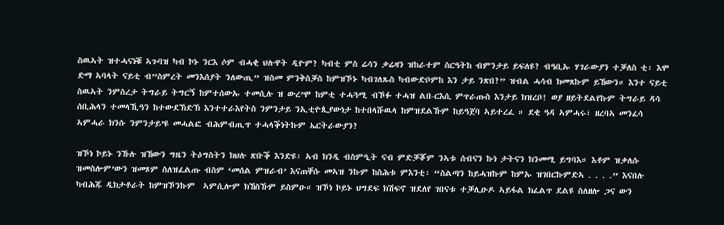ስዉኣት ዝተሓናነቑ ኣጉባዝ ካብ ኮኑ ንርእ ሶም ብሓቂ ህሉዋት ዲዮም? ካብቲ ምስ ሬሳን ቃሬዛን ዝከራተም ስርዓትከ ብምንታይ ይፍለዩ? ብዓቢኡ ሃገራውያን ተቓለስ ቲ፡ እሞ ድማ ኣባላት ናይቲ ብ”ስምረት መንእሰያት ንለውጢ” ዝስመ ምንቅስቓስ ከምዝኾኑ ካብገለጹስ ካብውድቦምከ እን ታይ ንጽበ?” ዝብል ሓሳብ ክመጸኩም ይኸውን። እንተ ናይቲ ስዉኣት ንምስረታ ትግራይ ትግርኝ ከምተሰውኡ ተመሲሉ ዝ ውረ’ሞ ከምቲ ተሓጓሚ ብኾፉ ተሓዝ ልበ-ርእሲ ምጥራጡስ እንታይ ክዝረቦ! ወያ ዘይትደልየኩም ትግራይ ዳሳ ሰቢሕላን ተመላኺዓን ከተውደኽድኽ እንተተራእየትስ ንምንታይ ንኢቲዮጲያውነታ ከተበላሹዉላ ከምዝደልኹም ከይዓጀባ ኣይተረፈ ። ደቂ ዓዳ ኣምሓሩ፣ ዘረባኣ መንፈሳ ኣምሓራ ክንሱ ንምንታይ’ዩ መሓልፎ ብሕምብጢጥ ተሓላቕነትኩም ኤርትራውያን?

ዝኾነ ኮይኑ ንኹሉ ዝኸውን ግዜን ትዕግስትን ክህሉ ጽቡቕ እንድዩ፡ ኣብ ክንዲ ብስምዒት ናብ ምድቓቖም ንኣቱ ሰብናን ኩነ ታትናን ክንመሚ ይግባእ። እቶም ዝቃለሱ ዝመስሎም’ውን ዝመጾም ስለዝፈልጡ ብስም ‘መሰል ምዝራብ’ እናጠቐሱ መኣዝ ንኩም ከስሕቱ ምእንቲ፡ “ስልጣን ከይሓዝኩም ከምኡ ዝገበርኩምድኣ . . . .” እናበሉ ካብሕጁ ዲክታቶራት ከምዝኾንኩም  ኣምሲሎም ክኸስኹም ይስምዑ። ዝኾነ ኮይኑ ህግደፍ ክሽፍኖ ዝደለየ ገበናቱ ተቓሊዑዶ ኣይፋል ክፈልጥ ደልዩ ስለዘሎ ጋና ውን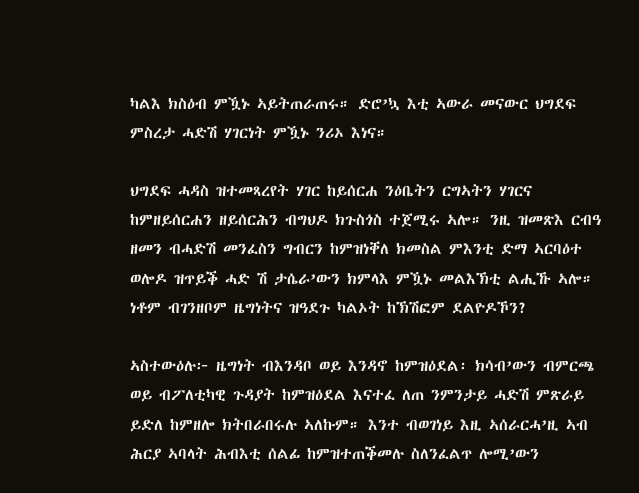ካልእ ክስዕብ ምዃኑ ኣይትጠራጠሩ። ድሮ’ኳ እቲ ኣውራ መናውር ህግደፍ ምስረታ ሓድሽ ሃገርነት ምዃኑ ንሪኦ እነና።

ህግደፍ ሓዳስ ዝተመጻረየት ሃገር ከይሰርሐ ንዕቤትን ርግኣትን ሃገርና ከምዘይሰርሐን ዘይሰርሕን ብግህዶ ክጉስጎስ ተጀሚሩ ኣሎ። ንዚ ዝመጽእ ርብዓ ዘመን ብሓድሽ መንፈስን ግብርን ከምዝነቐለ ክመስል ምእንቲ ድማ ኣርባዕተ ወሎዶ ዝጥይቕ ሓድ ሽ ታሴራ’ውን ክምላእ ምዃኑ መልእኽቲ ልሒኹ ኣሎ። ነቶም ብገንዘቦም ዜግነትና ዝዓደጉ ካልኦት ከኽሽፎም ደልዮዶኾን?

ኣስተውዕሉ፦ ዜግነት ብእንዳቦ ወይ እንዳኖ ከምዝዕደል፡ ክሳብ’ውን ብምርጫ ወይ ብፖለቲካዊ ጉዳያት ከምዝዕደል እናተፈ ለጠ ንምንታይ ሓድሽ ምጽራይ ይድለ ከምዘሎ ክትበራበሩሉ ኣለኩም። እንተ ብወገነይ እዚ ኣሰራርሓ’ዚ ኣብ ሕርያ ኣባላት ሕብእቲ ሰልፊ ከምዝተጠቕመሉ ስለንፈልጥ ሎሚ’ውን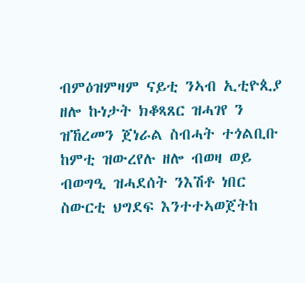ብምዕዝምዛም ናይቲ ንኣብ ኢቲዮጲያ ዘሎ ኩነታት ክቆጻጸር ዝሓገየ ን ዝኸረመን ጀነራል ስብሓት ተጎልቢቡ ከምቲ ዝውረየሉ ዘሎ ብወዛ ወይ ብወግዒ ዝሓደሰት ንእሽቶ ነበር ስውርቲ ህግደፍ እንተተኣወጀትከ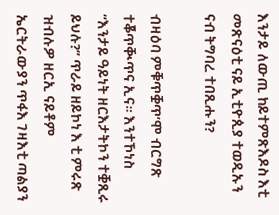እንታይ ለውጢ ከይተምጽእዶስ እቲ መጽናዕቲ ናይ ኢቲዮጲያ ተወዲኡን ናብ ትግባረ ተበጺሑን?

ብዛዕባ ምቑጥቛጥ’ሞ ብርግጽ ተቖጥቚጥና ኢና። እንተኾነስ “እንታይ ዓይነት ዘርእታትኮን ተቛጺሩ ይህሉ?” ጥራይ ዘይኮነ እ ቲ ምሩጽ ዝብሉዎ ዘርኢ ናይቶም ኤርትራውያን ጥፋእ ገዛእቲ ጣልያን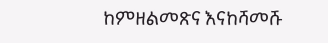ከምዘልመጽና እናከሻመሹ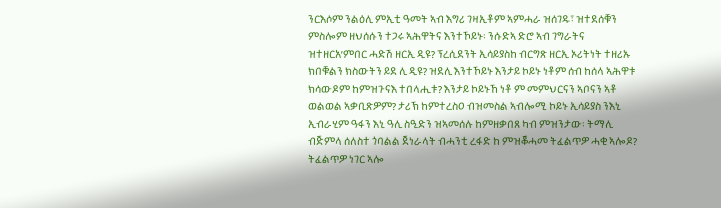ንርእሶም ንልዕሊ ምኢቲ ዓመት ኣብ እግሪ ገዛኢቶም ኣምሓራ ዝሰገዱ፣ ዝተደሰቑን ምስሎም ዘህሰሱን ተጋሩ ኣሕዋትና እንተኾይኑ፡ ንሱድኣ ድሮ ኣብ ገግራትና ዝተዘርአ’ምበር ሓድሽ ዘርኢ ዲዩ? ፕረሲደንት ኢሳይያስከ ብርግጽ ዘርኢ ኦሪትነት ተዘሪኡ ክበቑልን ክስውትን ይደ ሊ ዲዩ? ዝደሊ እንተኾይኑ እንታይ ኮይኑ ነቶም ሰብ ከሰላ ኣሕዋቱ ክሳውዶም ከምዝጉናእ ተበላሒቱ? እንታይ ኮይኑኸ ነቶ ም መምህርናን ኣቦናን ኣቶ ወልወል ኣቃቢጽዎም? ታሪኽ ከምተረስዐ ብዝመስል ኣብሎሚ ኮይኑ ኢሳይያስ ንእኒ ኢብራሂም ዓፋን እኒ ዓሊ ስዒድን ዝኣመሰሉ ከምዘቃበጸ ካብ ምዝንታው፡ ትማሊ ብጅምላ ሰለስተ ጎባልል ጀነራላት ብሓንቲ ረፋድ ከ ምዝቖሓመ ትፈልጥዎ ሓቂ ኣሎዶ? ትፈልጥዎ ነገር ኣሎ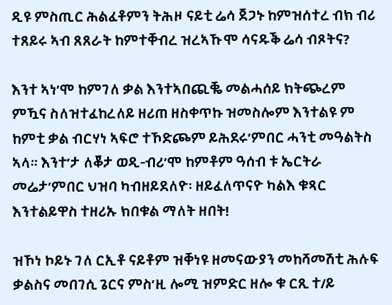ዲዩ ምስጢር ሕልፈቶምን ትሕዞ ናይቲ ሬሳ ጀጋኑ ከምዝሰተረ ብክ ብሪ ተጸይሩ ኣብ ጸጸራት ከምተቐብረ ዝረኣኹሞ ሳናዱቕ ሬሳ ብጾትና?

እንተ ኣነ’ሞ ከምገለ ቃል እንተኣበጪቘ መልሓሰይ ክትጭረም ምዃና ስለዝተፈከረለይ ዘሪጠ ዘስቀጥኩ ዝመስሎም እንተልዩ ም ከምቲ ቃል ብርሃነ ኣፍሮ ተኾድጮም ይሕደሩ’ምበር ሓንቲ መዓልትስ ኣላ። እንተ’ታ ለቖታ ወዲ-ብሪ’ሞ ከምቶም ዓሰብ ቱ ኤርትራ መሬታ’ምበር ህዝባ ካብዘይደለዮ፡ ዘይፈለጥናዮ ካልእ ቁጻር እንተልይዋስ ተዘሪኡ ክበቁል ማለት ዘበት!

ዝኾነ ኮይኑ ገለ ርኢቶ ናይቶም ዝቐነዩ ዘመናውያን መከሻመሽቲ ሕሉፍ ቃልስና መበገሲ ጌርና ምስ’ዚ ሎሚ ዝምድር ዘሎ ቁ ርጺ ተ/ይ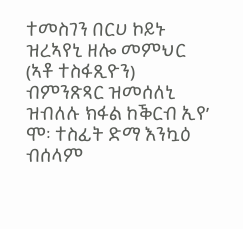ተመስገን በርሀ ኮይኑ ዝረኣየኒ ዘሎ መምህር (ኣቶ ተስፋጺዮን) ብምንጽጻር ዝመሰለኒ ዝብለሉ ክፋል ከቕርብ ኢየ’ ሞ፡ ተስፊት ድማ እንኳዕ ብሰላም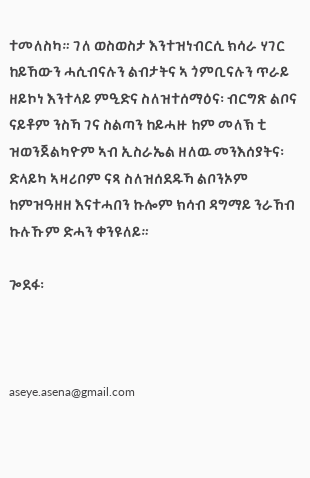ተመለስካ። ገለ ወስወስታ እንተዝነብርሲ ክሳራ ሃገር ከይኸውን ሓሲብናሉን ልብታትና ኣ ጎምቢናሉን ጥራይ ዘይኮነ እንተላይ ምዒድና ስለዝተሰማዕና፡ ብርግጽ ልቦና ናይቶም ንስኻ ገና ስልጣን ከይሓዙ ከም መለኽ ቲ ዝወንጀልካዮም ኣብ ኢስራኤል ዘለዉ መንእሰያትና፡ ድላይካ ኣዛሪቦም ናጻ ስለዝሰደዱኻ ልቦንኦም ከምዝዓዘዘ እናተሓበን ኩሎም ክሳብ ዳግማይ ንራኸብ ኩሉኹም ድሓን ቀንዩለይ።

ጐደፋ፡



aseye.asena@gmail.com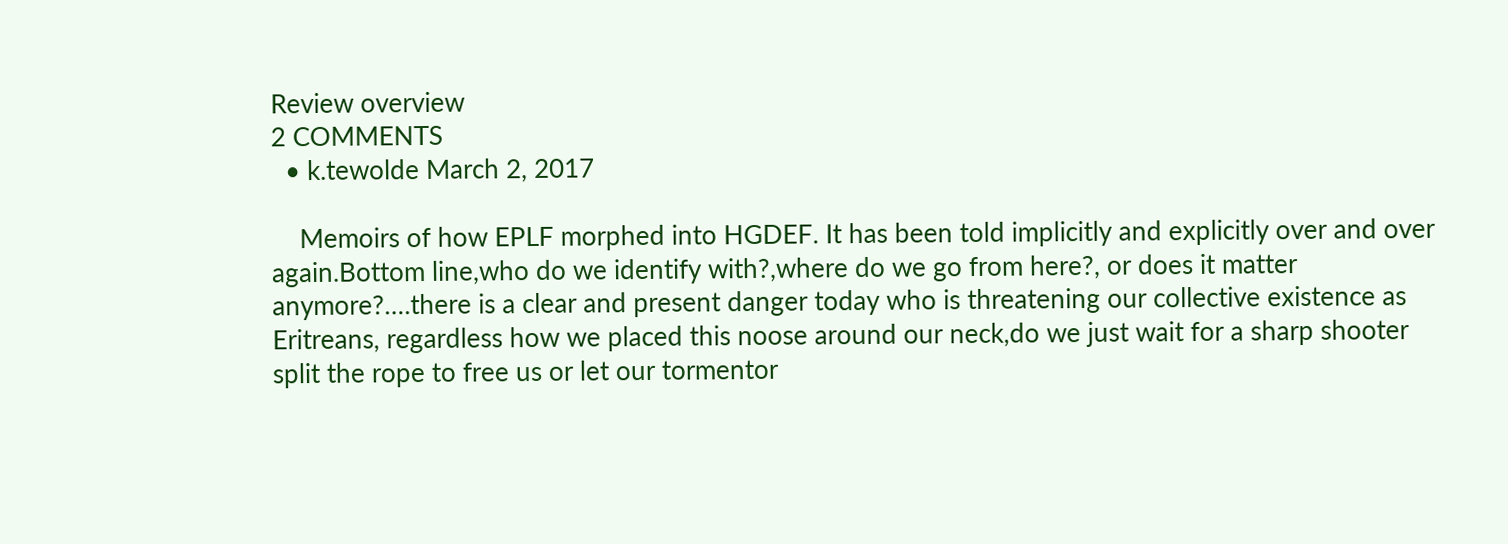Review overview
2 COMMENTS
  • k.tewolde March 2, 2017

    Memoirs of how EPLF morphed into HGDEF. It has been told implicitly and explicitly over and over again.Bottom line,who do we identify with?,where do we go from here?, or does it matter anymore?….there is a clear and present danger today who is threatening our collective existence as Eritreans, regardless how we placed this noose around our neck,do we just wait for a sharp shooter split the rope to free us or let our tormentor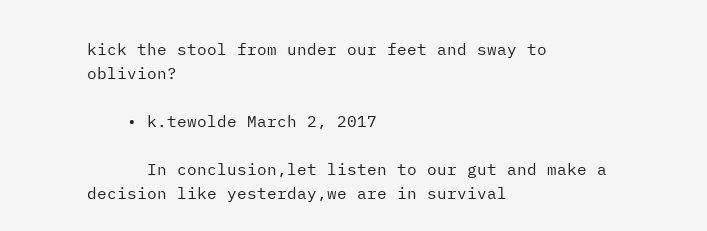kick the stool from under our feet and sway to oblivion?

    • k.tewolde March 2, 2017

      In conclusion,let listen to our gut and make a decision like yesterday,we are in survival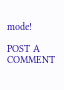mode!

POST A COMMENT